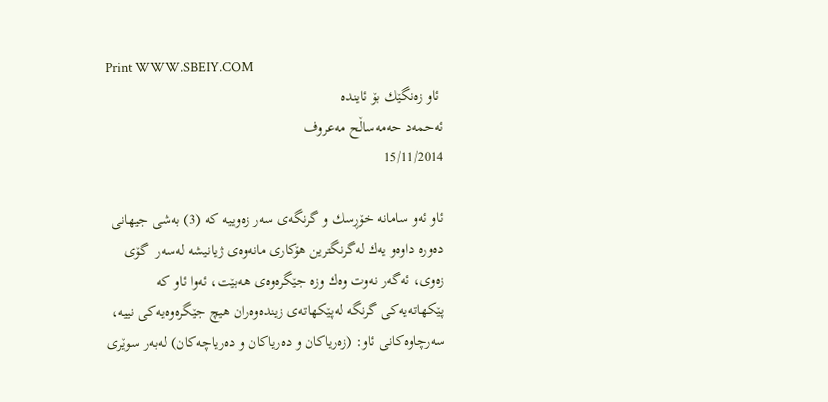Print WWW.SBEIY.COM
 ئاو زه‌نگێك بۆ ئاینده‌
ئه‌حمه‌د حه‌مه‌ساڵح مه‌عروف
15/11/2014

ئاو ئه‌و سامانه‌ خۆڕسك و گرنگه‌ی‌ سه‌ر زه‌وییه‌ كه‌ (3) به‌شی‌ جیهانی‌ ده‌وره‌ داوه‌و یه‌ك له‌گرنگترین هۆكاری‌ مانه‌وه‌ی‌ ژیانیشه‌ له‌سەر‌  گۆی‌ زه‌وی‌، ئه‌گه‌ر نه‌وت وه‌ك وزه‌ جێگره‌وه‌ی‌ هه‌بێت، ئه‌وا ئاو كه‌ پێكهاته‌یه‌كی‌ گرنگه‌ له‌پێكهاته‌ی‌ زینده‌وه‌ران هیچ جێگره‌وه‌یه‌كی‌ نییه‌، سه‌رچاوه‌كانی‌ ئاو: (زه‌ریاكان و ده‌ریاكان و ده‌ریاچه‌كان) له‌به‌ر سوێری‌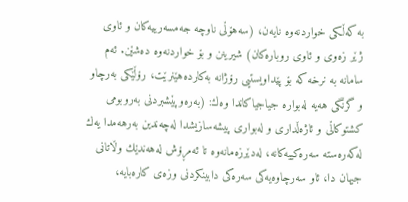به‌ كه‌ڵكی‌ خواردنه‌وه‌ نایه‌ن، (سه‌هۆڵی‌ ناوچه‌ جه‌مسه‌رییه‌كان و ئاوی‌ ژێر زه‌وی‌ و ئاوی‌ روباره‌كان) شیرینن و بۆ خواردنه‌وه‌ ده‌شێن. ئه‌م سامانه‌ به‌ نرخه‌ كه‌ بۆ پێداویستیی‌ رۆژانه‌ به‌كارده‌هێنرێت، رۆڵێكی‌ به‌رچاو و گرنگی‌ هه‌یه‌ له‌بواره‌ جیاجیاكاندا وه‌ك: (به‌ره‌وپێشبردنی‌ به‌روبومی‌ كشتوكاڵی‌ و ئاژه‌ڵداری‌ و له‌بواری‌ پیشه‌سازیشدا له‌چه‌ندین به‌رهه‌مدا یه‌ك له‌كه‌ره‌سته‌ سه‌ره‌كییه‌كانه‌، له‌دێرزه‌مانه‌وه‌ تا ئه‌مڕۆش له‌هه‌ندێك وڵاتانی‌ جیهان دا، ئاو سه‌رچاوه‌یه‌كی‌ سه‌ره‌كی‌ دابینكردنی‌ وزه‌ی‌ كاره‌بایه‌،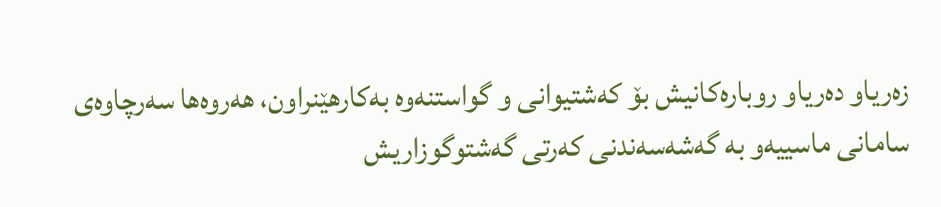زه‌ریاو ده‌ریاو روباره‌كانیش بۆ كه‌شتیوانی‌ و گواستنه‌وه‌ به‌كارهێنراون، هه‌روه‌ها سه‌رچاوه‌ی‌ سامانی‌ ماسییه‌و به‌ گه‌شه‌سه‌ندنی‌ كه‌رتی‌ گه‌شتوگوزاریش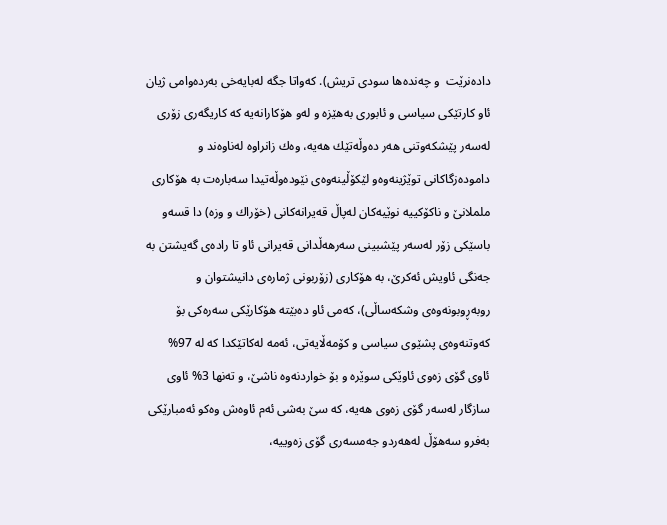داده‌نرێت  و چه‌نده‌ها سودی‌ تریش). كه‌واتا جگه‌ له‌بایه‌خی‌ به‌رده‌وامی‌ ژیان ئاو كارتێكی‌ سیاسی‌ و ئابوری‌ به‌هێزه‌ و له‌و هۆكارانه‌یه‌ كه‌ كاریگه‌ری‌ زۆری‌ له‌سه‌ر پێشكه‌وتنی‌ هه‌ر ده‌وڵه‌تێك هه‌یه‌، وه‌ك زانراوه‌ له‌ناوه‌ند و داموده‌زگاكانی‌ توێژینه‌وه‌و لێكۆڵینه‌وه‌ی‌ نێوده‌وڵه‌تیدا سه‌باره‌ت به‌ هۆكاری‌ ململانێ‌ و ناكۆكییه‌ نوێیه‌كان له‌پاڵ قه‌یرانه‌كانی‌ (خۆراك و وزه‌) دا قسه‌و باسێكی‌ زۆر له‌سه‌ر پێشبینی‌ سه‌رهه‌ڵدانی‌ قه‌یرانی‌ ئاو تا راده‌ی‌ گه‌یشتن به‌ جه‌نگی‌ ئاویش ئه‌كرێ‌، به‌ هۆكاری‌ (زۆربونی‌ ژماره‌ی‌ دانیشتوان و روبه‌ڕوبونه‌وه‌ی‌ وشكه‌ساڵی‌)، كه‌می‌ ئاو ده‌بێته‌ هۆكارێكی‌ سه‌ره‌كی‌ بۆ كه‌وتنه‌وه‌ی‌ پشێوی‌ سیاسی‌ و كۆمه‌ڵایه‌تی، ئه‌مه‌ له‌كاتێكدا كه‌ له‌ 97% ئاوی‌ گۆی‌ زه‌وی‌ ئاوێكی‌ سوێره‌ و بۆ خواردنه‌وه‌ ناشێ‌، و ته‌نها 3% ئاوی‌ سازگار له‌سه‌ر گۆی‌ زه‌وی‌ هه‌یه‌، كە سێ به‌شی‌ ئه‌م ئاوه‌ش وه‌كو ئه‌مبارێكی‌ به‌فرو سه‌هۆڵ له‌هه‌ردو جه‌مسه‌ری‌ گۆی‌ زه‌وییه‌،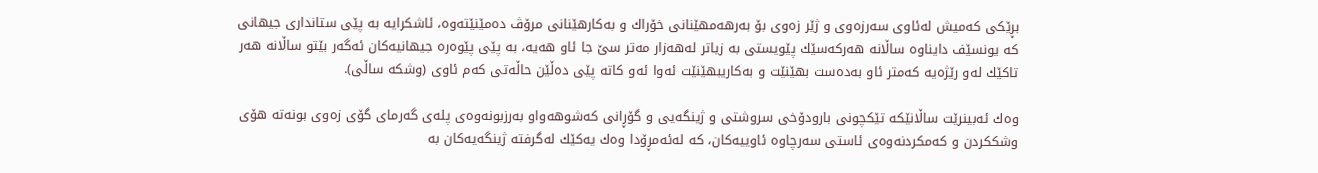بڕێكی‌ كه‌میش له‌ئاوی‌ سه‌رزه‌وی‌ و ژێر زه‌وی‌ بۆ به‌رهه‌مهێنانی‌ خۆراك و به‌كارهێنانی‌ مرۆڤ ده‌مێنێته‌وه‌، ئاشكرایه‌ به‌ پێی‌ ستانداری‌ جیهانی‌ كه‌ یونسێف دایناوه‌ ساڵانه‌ هه‌ركه‌سێك پێویستی‌ به‌ زیاتر له‌هه‌زار مه‌تر سێ‌ جا ئاو هه‌یه‌، به‌ پێی‌ پێوه‌ره‌ جیهانیه‌كان ئه‌گه‌ر بێتو ساڵانه‌ هه‌ر تاكێك له‌و رێژه‌یه‌ كه‌متر ئاو به‌ده‌ست بهێنێت و به‌كاریبهێنێت ئه‌وا ئه‌و كاته‌ پێی‌ ده‌ڵێن حاڵه‌تی‌ كه‌م ئاوی‌ (وشكه‌ ساڵی‌).

وه‌ك ئه‌بینرێت ساڵانێكه‌ تێكچونی‌ بارودۆخی‌ سروشتی‌ و ژینگه‌یی‌ و گۆڕانی‌ كه‌شوهه‌واو به‌رزبونه‌وه‌ی‌ پله‌ی‌ گه‌رمای‌ گۆی‌ زه‌وی‌ بونه‌ته‌ هۆی‌ وشككردن و كه‌مكردنه‌وه‌ی‌ ئاستی‌ سه‌رچاوه‌ ئاوییه‌كان، كه‌ له‌ئه‌مڕۆدا وه‌ك یه‌كێك له‌گرفته‌ ژینگه‌یه‌كان به‌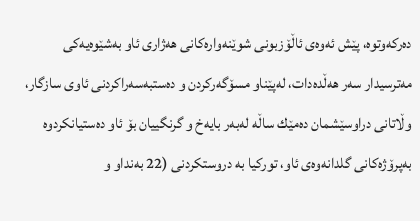ده‌ركه‌وتوه‌، پێش ئه‌وه‌ی‌ ئاڵۆزبونی‌ شوێنه‌واره‌كانی‌ هه‌ژاری‌ ئاو به‌شێوه‌یه‌كی‌ مه‌ترسیدار سه‌ر هه‌ڵده‌دات، له‌پێناو مسۆگه‌ركردن و ده‌ستبه‌سه‌راكردنی‌ ئاوی‌ سازگار، وڵاتانی دراوسێشمان ده‌مێك ساڵه‌ له‌به‌ر بایه‌خ و گرنگییان بۆ ئاو ده‌ستیانكردوه‌ به‌پرۆژه‌كانی‌ گلدانه‌وه‌ی‌ ئاو، توركیا به‌ دروستكردنی‌ (22 به‌نداو و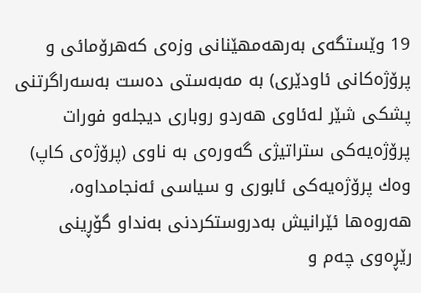19 وێستگه‌ی‌ به‌رهه‌مهێنانی‌ وزه‌ی‌ كه‌هرۆمائی‌ و پرۆژه‌كانی‌ ئاودێری‌) به‌ مه‌به‌ستی‌ ده‌ست به‌سه‌راگرتنی‌ پشكی‌ شێر له‌ئاوی‌ هه‌ردو روباری‌ دیجله‌و فورات پرۆژه‌یه‌كی‌ ستراتیژی‌ گه‌وره‌ی‌ به‌ ناوی‌ (پرۆژه‌ی‌ كاپ) وه‌ك پرۆژه‌یه‌كی‌ ئابوری‌ و سیاسی‌ ئه‌نجامداوه‌، هه‌روه‌ها ئێرانیش به‌دروستكردنی‌ به‌نداو گۆڕینی‌ رێڕه‌وی‌ چه‌م و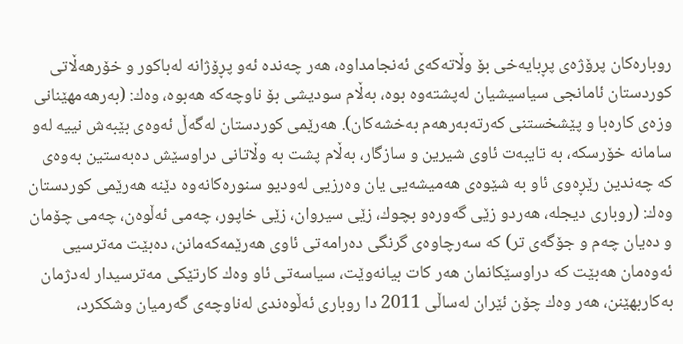روباره‌كان پرۆژه‌ی‌ پڕبایه‌خی‌ بۆ وڵاتەکەی ئه‌نجامداوه‌، هه‌ر چه‌نده‌ ئه‌و پڕۆژانه‌ له‌باكور و خۆرهه‌ڵاتی‌ كوردستان ئامانجی‌ سیاسیشیان له‌پشته‌وه‌ بوه‌، بەڵام سودیشی‌ بۆ ناوچه‌كه‌ هه‌بوه‌، وه‌ك: (به‌رهه‌مهێنانی‌ وزه‌ی‌ كاره‌با و پێشخستنی‌ كه‌رته‌به‌رهه‌م به‌خشه‌كان). هه‌رێمی‌ كوردستان له‌گه‌ڵ ئه‌وه‌ی‌ بێبه‌ش نییه‌ له‌و سامانه‌ خۆرسكه‌، به‌ تایبه‌ت ئاوی‌ شیرین و سازگار، بەڵام پشت به‌ وڵاتانی دراوسێش ده‌به‌ستین به‌وه‌ی‌ كه‌ چه‌ندین رێڕه‌وی‌ ئاو به‌ شێوه‌ی‌ هه‌میشه‌یی‌ یان وه‌رزیی‌ له‌ودیو سنوره‌كانه‌وه‌ دێنه‌ هه‌رێمی‌ كوردستان وه‌ك: (روباری‌ دیجله‌، هه‌ردو زێی‌ گه‌وره‌و بچوك، زێی‌ سیروان، زێی‌ خاپور، چه‌می‌ ئه‌ڵوه‌ن، چه‌می‌ چۆمان و ده‌یان چه‌م و جۆگه‌ی‌ تر) كه‌ سه‌رچاوه‌ی‌ گرنگی‌ ده‌رامه‌تی‌ ئاوی‌ هه‌رێمه‌كه‌مانن، ده‌بێت مه‌ترسیی‌ ئه‌وه‌مان هه‌بێت كه‌ دراوسێكانمان هه‌ر كات بیانه‌وێت، سیاسه‌تی‌ ئاو وه‌ك كارتێكی‌ مه‌ترسیدار له‌دژمان به‌كاربهێنن، هه‌ر وه‌ك چۆن ئێران له‌ساڵی‌ 2011 دا روباری‌ ئه‌ڵوه‌ندی‌ له‌ناوچه‌ی‌ گه‌رمیان وشككرد،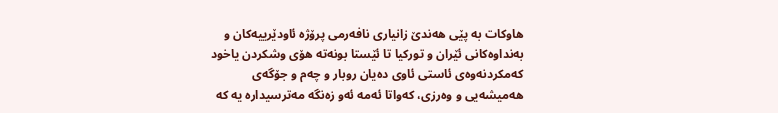هاوكات به‌ پێی‌ هه‌ندێ‌ زانیاری‌ نافه‌رمی‌ پرۆژه‌ ئاودێرییه‌كان و به‌نداوه‌كانی‌ ئێران و توركیا تا ئێستا بونه‌ته‌ هۆی‌ وشكردن یاخود كه‌مكردنه‌وه‌ی‌ ئاستی‌ ئاوی‌ ده‌یان روبار و چه‌م و جۆگه‌ی‌ هه‌میشه‌یی‌ و وه‌رزی‌، كه‌واتا ئه‌مه‌ ئه‌و زه‌نگه‌ مه‌ترسیداره‌ یه‌ كه‌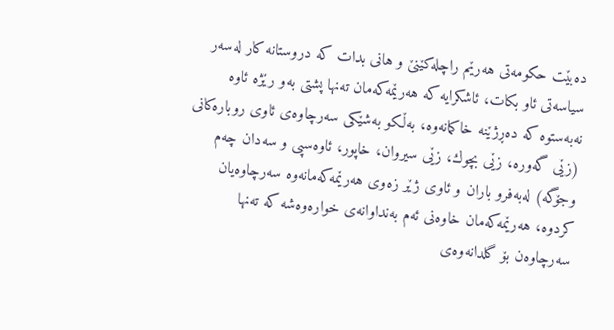ده‌بێت حكومه‌تی‌ هه‌رێم راچله‌كێنێ‌ و هانی‌ بدات كه‌ دروستانه‌ كار له‌سه‌ر سیاسه‌تی‌ ئاو بكات، ئاشكرایه‌ كه‌ هه‌رێمه‌كه‌مان ته‌نها پشتی‌ به‌و رێژه‌ ئاوه‌ نه‌به‌ستوه‌ كه‌ ده‌ڕژێنه‌ خاكمانه‌وه،‌ به‌ڵكو به‌شێكی‌ سه‌رچاوه‌ی‌ ئاوی‌ روباره‌كانی‌ (زێی‌ گه‌وره‌، زێی‌ بچوك، زێی‌ سیروان، خاپور، ئاوه‌سپی‌ و سه‌دان چه‌م وجۆگه‌) له‌به‌فرو باران و ئاوی‌ ژێر زه‌وی‌ هه‌رێمه‌كه‌مانه‌وه‌ سه‌رچاوه‌یان كردوه‌، هه‌رێمه‌كه‌مان خاوه‌نی‌ ئه‌م به‌نداوانه‌ی‌ خواره‌وه‌شه‌ كه‌ ته‌نها سه‌رچاوه‌ن بۆ گلدانه‌وه‌ی‌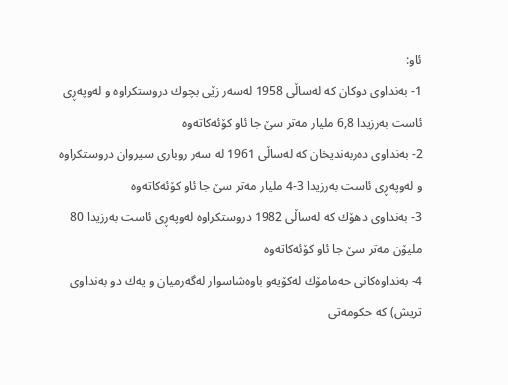ئاو:
1- به‌نداوی‌ دوكان كه‌ له‌ساڵی‌ 1958 له‌سه‌ر زێی‌ بچوك دروستكراوه‌ و له‌وپه‌ڕی‌ ئاست به‌رزیدا 6,8 ملیار مه‌تر سێ‌ جا ئاو كۆئه‌كاته‌وه‌
2- به‌نداوی‌ ده‌ربه‌ندیخان كه ‌له‌ساڵی‌ 1961 له‌ سه‌ر روباری‌ سیروان دروستكراوه‌ و له‌وپه‌ڕی‌ ئاست به‌رزیدا 3-4 ملیار مه‌تر سێ‌ جا ئاو كۆئه‌كاته‌وه‌
3- به‌نداوی‌ دهۆك كه ‌له‌ساڵی‌ 1982 دروستكراوه‌ له‌وپه‌ڕی‌ ئاست به‌رزیدا 80 ملیۆن مه‌تر سێ‌ جا ئاو كۆئه‌كاته‌وه‌
4- به‌نداوه‌كانی‌ حه‌مامۆك له‌كۆیه‌و باوه‌شاسوار له‌گه‌رمیان و یه‌ك دو به‌نداوی‌ تریش) كه‌ حكومه‌تی‌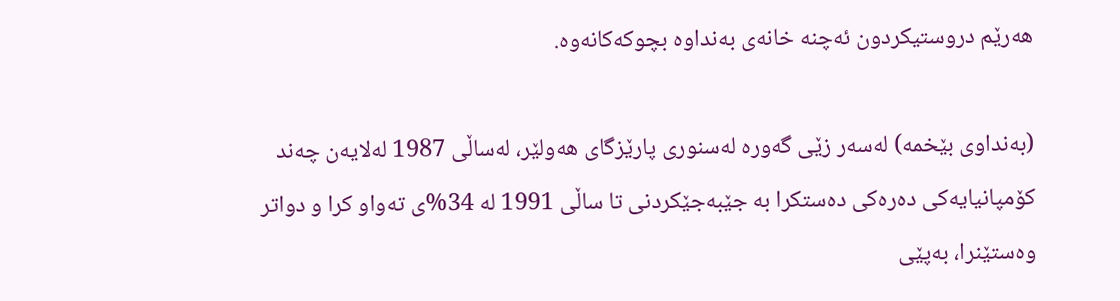هه‌رێم دروستیكردون ئه‌چنه‌ خانه‌ی‌ به‌نداوه‌ بچوكه‌كانه‌وە.

(به‌نداوی‌ بێخمه‌) له‌سه‌ر زێی‌ گه‌وره‌ له‌سنوری‌ پارێزگای‌ هه‌ولێر، له‌ساڵی‌ 1987 له‌لایه‌ن چه‌ند كۆمپانیایه‌كی‌ ده‌ره‌كی‌ ده‌ستكرا به‌ جێبه‌جێكردنی‌ تا ساڵی‌ 1991 له‌ 34%ی‌ ته‌واو كرا و دواتر وه‌ستێنرا، به‌پێی‌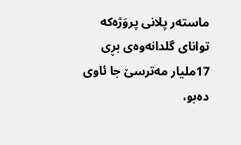ماسته‌ر پلانی‌ پروَژه‌كه‌ توانای‌ گلدانه‌وه‌ی‌ بڕی‌ 17ملیار مه‌ترسێ‌ جا ئاوی‌ ده‌بو،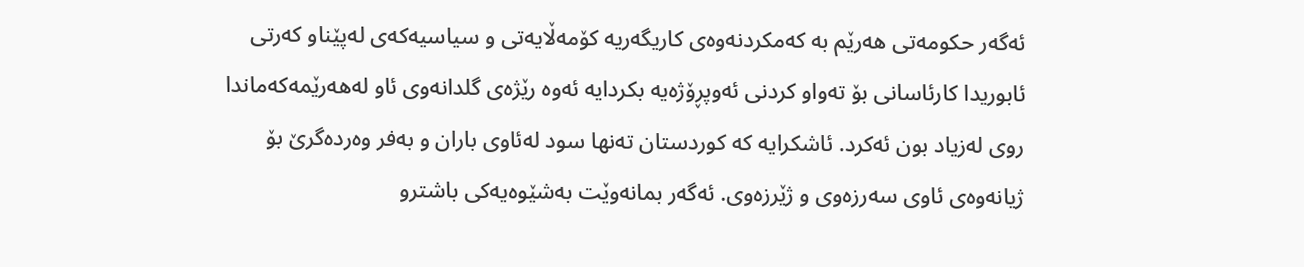ئه‌گه‌ر حكومه‌تی‌ هه‌رێم به‌ كه‌مكردنه‌وه‌ی‌ كاریگه‌ریه‌ كۆمه‌ڵایه‌تی‌ و سیاسیه‌كه‌ی‌ له‌پێناو كه‌رتی‌ ئابوریدا كارئاسانی‌ بۆ ته‌واو كردنی‌ ئه‌وپڕۆژه‌یه‌ بكردایه‌ ئه‌وه‌ رێژه‌ی‌ گلدانه‌وی‌ ئاو له‌هه‌رێمه‌كه‌ماندا روی‌ له‌زیاد بون ئه‌كرد. ئاشكرایه ‌كه‌ كوردستان ته‌نها سود له‌ئاوی‌ باران و به‌فر وه‌رده‌گرێ بۆ ژیانه‌وه‌ی‌ ئاوی‌ سه‌رزه‌وی‌ و ژێرزه‌وی. ئه‌گه‌ر بمانه‌وێت به‌شێوه‌یه‌كی‌ باشترو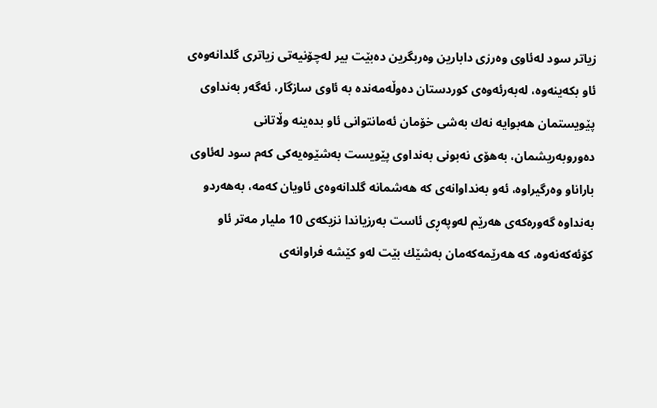زیاتر سود له‌ئاوی‌ وه‌رزی‌ دابارین وه‌ربگرین ده‌بێت بیر له‌چۆنیه‌تی‌ زیاتری‌ گلدانه‌وه‌ی‌ ئاو بكه‌ینه‌وه‌، له‌به‌رئه‌وه‌ی‌ كوردستان ده‌وڵه‌مه‌نده‌ به‌ ئاوی‌ سازگار، ئه‌گه‌ر به‌نداوی‌ پێویستمان هه‌بوایه‌ نه‌ك به‌شی‌ خۆمان ئه‌مانتوانی‌ ئاو بده‌ینه‌ وڵاتانی ده‌وروبه‌ریشمان، به‌هۆی‌ نه‌بونی‌ به‌نداوی‌ پێویست به‌شێوه‌یه‌كی‌ كه‌م سود له‌ئاوی‌ باراناو وه‌رگیراوه‌، ئه‌و به‌نداوانه‌ی‌ كه‌ هه‌شمانه‌ گلدانه‌وه‌ی‌ ئاویان كه‌مه‌، به‌هه‌ردو به‌نداوه‌ گه‌وره‌كه‌ی‌ هه‌رێم له‌وپه‌ڕی‌ ئاست به‌رزیاندا نزیكه‌ی‌ 10 ملیار مه‌تر ئاو كۆئه‌كه‌نه‌وه‌، كه‌ هه‌رێمه‌كه‌مان به‌شێك بێت له‌و كێشه‌ فراوانه‌ی‌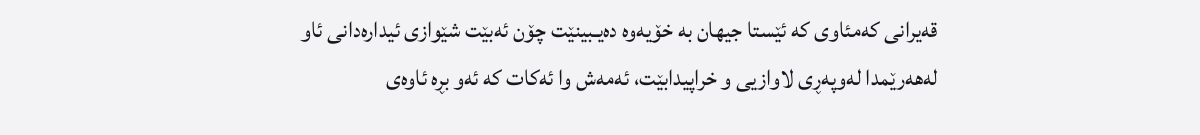قه‌یرانی‌ كه‌مئاوی‌ كه‌ ئێستا جیهان به‌ خۆیه‌وه‌ ده‌یـبینێت چۆن ئه‌بێت شێوازی‌ ئیداره‌دانی‌ ئاو له‌هه‌رێمدا له‌وپه‌ڕی‌ لاوازیی‌ و خراپیدابێت، ئه‌مه‌ش وا ئه‌كات كه‌ ئه‌و بڕه‌ ئاوه‌ی‌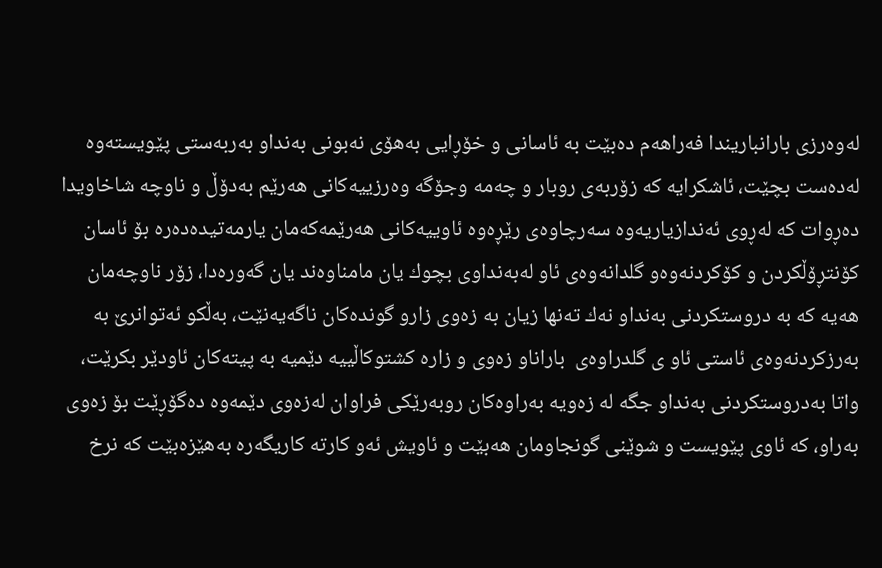له‌وه‌رزی‌ بارانباریندا فه‌راهه‌م ده‌بێت به‌ ئاسانی‌ و خۆڕایی‌ به‌هۆی‌ نه‌بونی‌ به‌نداو به‌ربه‌ستی‌ پێویسته‌وه‌ له‌ده‌ست بچێت، ئاشكرایه‌ كه‌ زۆربه‌ی‌ روبار و چه‌مه‌ وجۆگه‌ وه‌رزییه‌كانی‌ هه‌رێم به‌دۆڵ و ناوچه‌ شاخاویدا دەڕوات كه‌ له‌ڕوی‌ ئه‌ندازیاریه‌وه‌ سه‌رچاوه‌ی‌ رێڕه‌وه‌ ئاوییه‌كانی‌ هه‌رێمه‌كه‌مان یارمه‌تیده‌ده‌ره‌ بۆ ئاسان كۆنتڕۆڵكردن و كۆكردنه‌وه‌و گلدانه‌وه‌ی‌ ئاو له‌به‌نداوی‌ بچوك یان مامناوه‌ند یان گه‌وره‌دا، زۆر ناوچه‌مان هه‌یه‌ كه‌ به‌ دروستكردنی‌ به‌نداو نه‌ك ته‌نها زیان به‌ زه‌وی‌ زارو گونده‌كان ناگه‌یه‌نێت، به‌ڵكو ئه‌توانرێ‌ به‌ به‌رزكردنه‌وه‌ی‌ ئاستی‌ ئاو ی‌ گلدراوه‌ی‌  باراناو زه‌وی‌ و زاره‌ كشتوكاڵییه‌ دێمیه‌ به‌ پیته‌كان ئاودێر بكرێت، واتا به‌دروستكردنی‌ به‌نداو جگه‌ له‌ زه‌ویه‌ به‌راوه‌كان روبه‌رێكی‌ فراوان له‌زه‌وی‌ دێمه‌وه‌ ده‌گۆڕێت بۆ زه‌وی‌ به‌راو، كه‌ ئاوی‌ پێویست و شوێنی‌ گونجاومان هه‌بێت و ئاویش ئه‌و كارته‌ كاریگه‌ره‌ به‌هێزه‌بێت كه‌ نرخ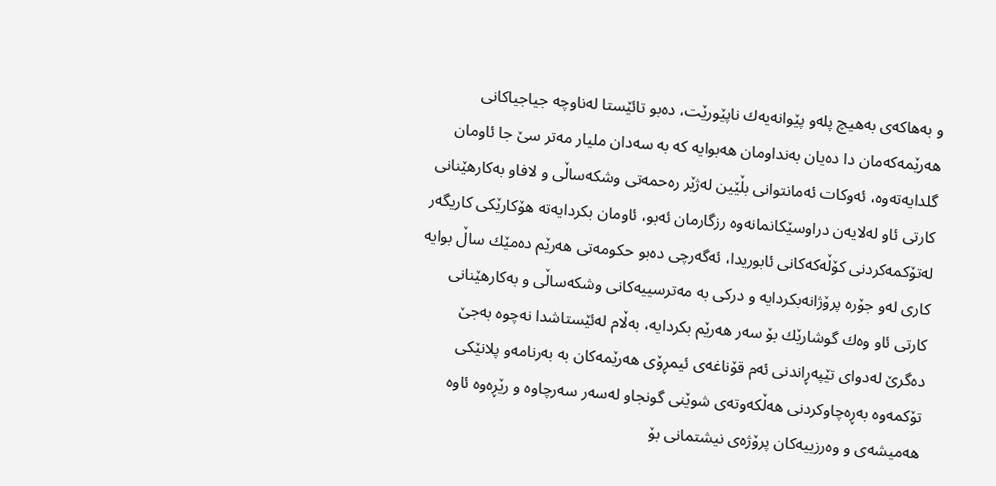و به‌هاكه‌ی‌ به‌هیچ پله‌و پێوانه‌یه‌ك ناپێورێت، ده‌بو تائێستا له‌ناوچه‌ جیاجیاكانی‌ هه‌رێمه‌كه‌مان دا ده‌یان به‌نداومان هه‌بوایه‌ كه‌ به‌ سه‌دان ملیار مه‌تر سێ‌ جا ئاومان گلدایه‌ته‌وه‌، ئه‌وكات ئه‌مانتوانی‌ بڵێین له‌ژێر ره‌حمه‌تی‌ وشكه‌ساڵی‌ و لافاو به‌كارهێنانی‌ كارتی‌ ئاو له‌لایه‌ن دراوسێكانمانه‌وه‌ رزگارمان ئه‌بو، ئاومان بكردایه‌ته‌ هۆكارێكی‌ كاریگه‌ر له‌تۆكمه‌كردنی‌ كۆڵه‌كه‌كانی‌ ئابوریدا، ئه‌گه‌رچی‌ ده‌بو حكومه‌تی‌ هه‌رێم ده‌مێك ساڵ بوایه‌ كاری‌ له‌و جۆره‌ پرۆژانه‌بكردایه‌ و دركی‌ به‌ مه‌ترسییه‌كانی‌ وشكه‌ساڵی‌ و به‌كارهێنانی‌ كارتی‌ ئاو وه‌ك گوشارێك بۆ سه‌ر هه‌رێم بكردایه‌، بەڵام له‌ئێستاشدا نه‌چوه‌ به‌جێ‌ ده‌گرێ‌ له‌دوای‌ تێپه‌ڕاندنی‌ ئه‌م قۆناغه‌ی‌ ئیمڕۆی هه‌رێمه‌كان به‌ به‌رنامه‌و پلانێكی‌ تۆكمه‌وه‌ به‌ڕه‌چاوكردنی‌ هه‌ڵكه‌وته‌ی‌ شوێنی‌ گونجاو له‌سه‌ر سه‌رچاوه‌ و رێڕه‌وه‌ ئاوه‌ هه‌میشه‌ی‌ و وه‌رزییه‌كان پرۆژه‌ی‌ نیشتمانی‌ بۆ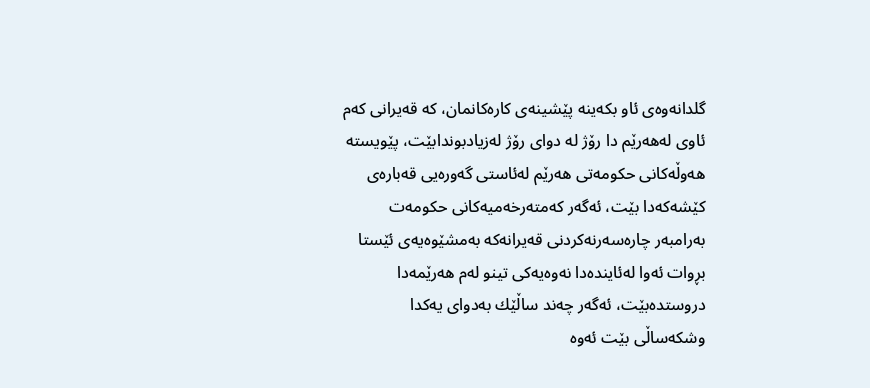گلدانه‌وه‌ی‌ ئاو بكه‌ینه‌ پێشینه‌ی‌ كاره‌كانمان، كه‌ قه‌یرانی‌ كه‌م ئاوی‌ له‌هه‌رێم دا رۆژ له‌ دوای‌ رۆژ له‌زیادبوندابێت، پێویسته‌ هه‌وڵه‌كانی‌ حكومه‌تی‌ هه‌رێم له‌ئاستی‌ گه‌وره‌یی‌ قه‌باره‌ی‌ كێشه‌كه‌دا بێت، ئه‌گه‌ر كه‌مته‌رخه‌میه‌كانی‌ حكومه‌ت به‌رامبه‌ر چاره‌سه‌رنه‌كردنی‌ قه‌یرانه‌كه‌ به‌مشێوه‌یه‌ی‌ ئێستا بڕوات ئه‌وا له‌ئاینده‌دا نه‌وه‌یه‌كی‌ تینو له‌م هه‌رێمه‌دا دروستده‌بێت، ئه‌گه‌ر چه‌ند ساڵێك به‌دوای‌ یه‌كدا وشكه‌ساڵی‌ بێت ئه‌وه‌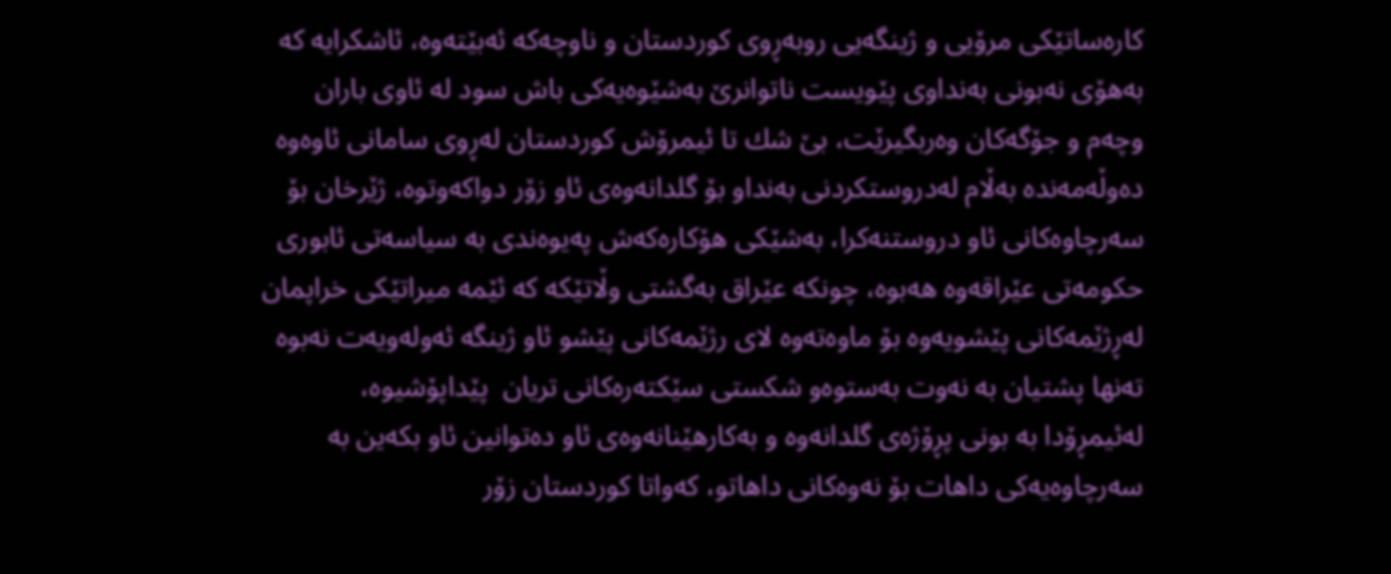كاره‌ساتێكی‌ مرۆیی‌ و ژینگه‌یی‌ روبه‌ڕوی‌ كوردستان و ناوچه‌كه‌ ئه‌بێته‌وه‌، ئاشكرایه‌ كه‌  به‌هۆی‌ نه‌بونی‌ به‌نداوی‌ پێویست ناتوانرێ‌ به‌شێوه‌یه‌كی‌ باش سود له‌ ئاوی‌ باران وچه‌م و جۆگه‌كان وه‌ربگیرێت، بێ‌ شك تا ئیمرۆش كوردستان له‌ڕوی‌ سامانی‌ ئاوه‌وه‌ ده‌وڵه‌مه‌نده‌ بەڵام له‌دروستكردنی‌ به‌نداو بۆ گلدانه‌وه‌ی‌ ئاو زۆر دواكه‌وتوه‌، ژێرخان بۆ سه‌رچاوه‌كانی‌ ئاو دروستنه‌كرا، به‌شێكی‌ هۆكاره‌كه‌ش په‌یوه‌ندی‌ به‌ سیاسه‌تی‌ ئابوری‌ حكومه‌تی‌ عێراقه‌وه‌ هه‌بوه‌، چونكه‌ عێراق به‌گشتی‌ وڵاتێكه‌ كه‌ ئێمه‌ میراتێكی‌ خراپمان له‌ڕژێمه‌كانی‌ پێشویه‌وه‌ بۆ ماوه‌ته‌وه‌ لای‌ رژێمه‌كانی‌ پێشو ئاو ژینگه‌ ئه‌ولەویه‌ت نه‌بوه‌ ته‌نها پشتیان به‌ نه‌وت به‌ستوه‌و شكستی‌ سێكته‌ره‌كانی‌ تریان  پێداپۆشیوه‌، له‌ئیمڕۆدا به‌ بونی‌ پڕۆژەی گلدانه‌وه‌ و به‌كارهێنانه‌وه‌ی‌ ئاو ده‌توانین ئاو بكه‌ین به‌ سه‌رچاوه‌یه‌كی‌ داهات بۆ نه‌وه‌كانی‌ داهاتو، كه‌واتا كوردستان زۆر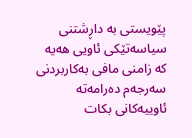پێویستی‌ به‌ داڕشتنی‌ سیاسه‌تێكی‌ ئاویی‌ هه‌یه‌ كه‌ زامنی‌ مافی‌ به‌كاربردنی‌ سه‌رجه‌م ده‌رامه‌ته‌ ئاوییه‌كانی‌ بكات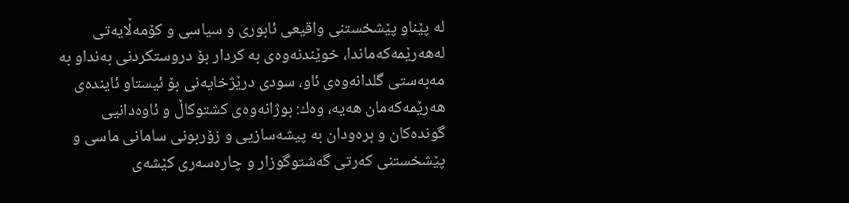له‌ پێناو پێشخستنی‌ واقیعی‌ ئابوری‌ و سیاسی‌ و كۆمه‌ڵایه‌تی‌ له‌هه‌رێمه‌كه‌ماندا، خوێندنه‌وه‌ی‌ به‌ كردار بۆ دروستكردنی‌ به‌نداو به‌ مه‌به‌ستی‌ گلدانه‌وه‌ی‌ ئاو، سودی‌ درێژخایه‌نی‌ بۆ ئیستاو ئاینده‌ی‌ هه‌رێمه‌كه‌مان هه‌یه‌، وه‌ك: بوژانه‌وه‌ی‌ كشتوكاڵ و ئاوه‌دانیی‌ گونده‌كان و بره‌ودان به‌ پیشه‌سازیی‌ و زۆربونی‌ سامانی‌ ماسی‌ و پێشخستنی‌ كه‌رتی‌ گه‌شتوگوزار و چاره‌سه‌ری‌ كێشه‌ی‌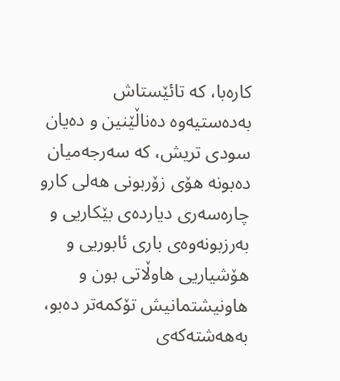كاره‌با، كه‌ تائێستاش به‌ده‌ستیه‌وه‌ ده‌ناڵێنین و ده‌یان سودی‌ تریش، كه‌ سه‌رجه‌میان ده‌بونه‌ هۆی‌ زۆربونی‌ هه‌لی‌ كارو چاره‌سه‌ری‌ دیارده‌ی‌ بێكاریی‌ و به‌رزبونه‌وه‌ی‌ باری‌ ئابوریی‌ و هۆشیاریی‌ هاوڵاتی بون و هاونیشتمانیش تۆكمه‌تر ده‌بو، به‌هه‌شته‌كه‌ی‌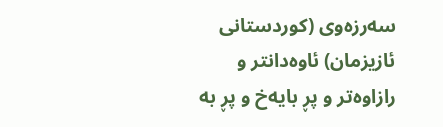سه‌رزه‌وی‌ (كوردستانی‌ ئازیزمان) ئاوه‌دانتر و رازاوه‌تر و پڕ بایه‌خ و پڕ به‌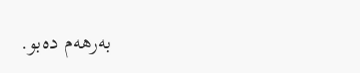به‌رهه‌م ده‌بو.